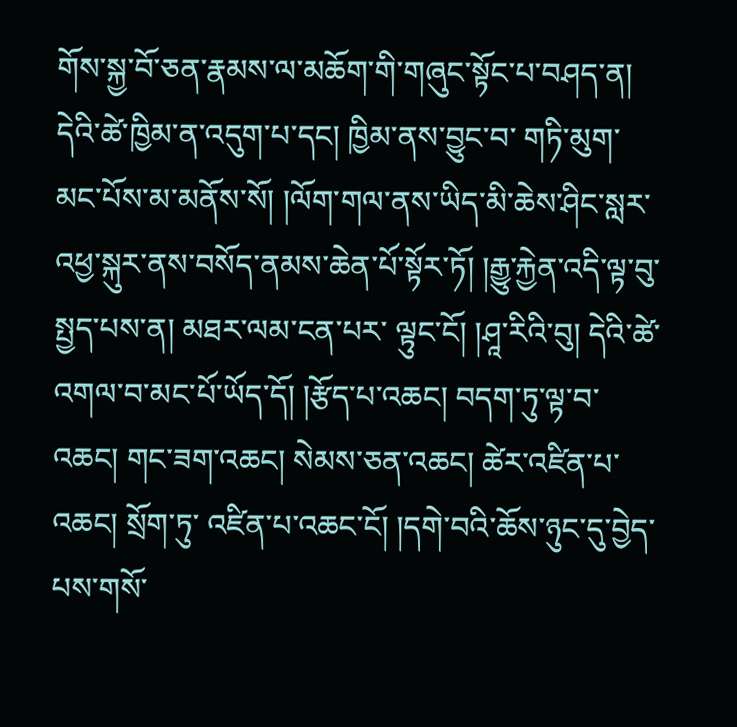གོས་སྐྱ་བོ་ཅན་རྣམས་ལ་མཆོག་གི་གཞུང་སྟོང་པ་བཤད་ན། དེའི་ཚེ་ཁྱིམ་ན་འདུག་པ་དང། ཁྱིམ་ནས་བྱུང་བ་ གཏི་མུག་མང་པོས་མ་མནོས་སོ། །ལོག་གལ་ནས་ཡིད་མི་ཆེས་ཤིང་སླར་འཕྱ་སྐུར་ནས་བསོད་ནམས་ཆེན་པོ་སྟོར་ཏོ། །རྒྱུ་རྐྱེན་འདི་ལྟ་བུ་སྤྱད་པས་ན། མཐར་ལམ་ངན་པར་ ལྟུང་ངོ། །ཤཱ་རིའི་བུ། དེའི་ཚེ་འགལ་བ་མང་པོ་ཡོད་དོ། །རྩོད་པ་འཆང། བདག་ཏུ་ལྟ་བ་འཆང། གང་ཟག་འཆང། སེམས་ཅན་འཆང། ཚེར་འཛིན་པ་འཆང། སྲོག་ཏུ་ འཛིན་པ་འཆང་ངོ། །དགེ་བའི་ཆོས་ཉུང་དུ་བྱེད་པས་གསོ་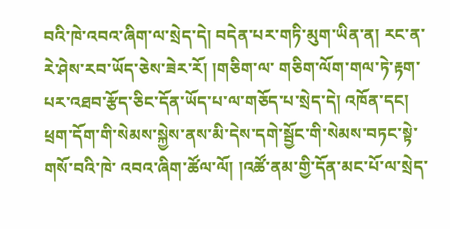བའི་ཁེ་འབའ་ཞིག་ལ་སྲེད་དེ། བདེན་པར་གཏི་མུག་ཡིན་ན། རང་ན་རེ་ཤེས་རབ་ཡོད་ཅེས་ཟེར་རོ། །གཅིག་ལ་ གཅིག་ལོག་གལ་ཏེ་རྟག་པར་འཐབ་རྩོད་ཅིང་དོན་ཡོད་པ་ལ་གཅོད་པ་སྲེད་དེ། འཁོན་དང། ཕྲག་དོག་གི་སེམས་སྐྱེས་ནས་མི་དེས་དགེ་སྦྱོང་གི་སེམས་བཏང་སྟེ་གསོ་བའི་ཁེ་ འབའ་ཞིག་ཚོལ་ལོ། །འཚོ་ནམ་གྱི་དོན་མང་པོ་ལ་སྲེད་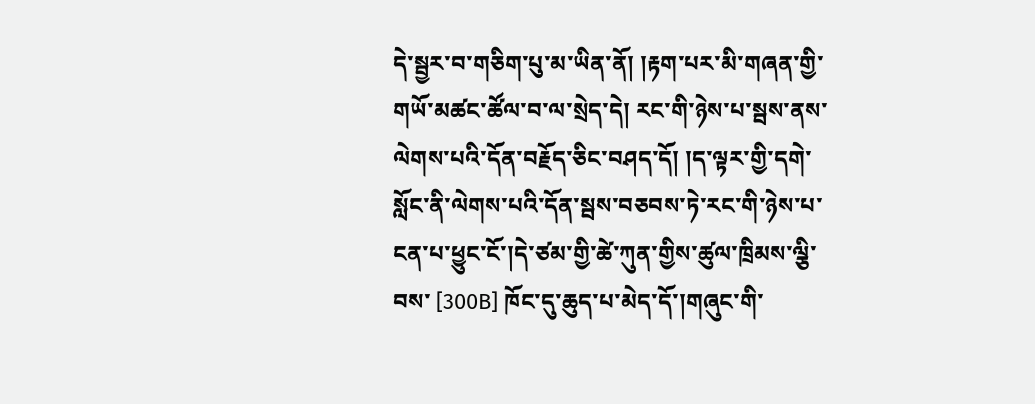དེ་སྦྱར་བ་གཅིག་པུ་མ་ཡིན་ནོ། །རྟག་པར་མི་གཞན་གྱི་གཡོ་མཚང་ཚོལ་བ་ལ་སྲེད་དེ། རང་གི་ཉེས་པ་སྦས་ནས་ ལེགས་པའི་དོན་བརྗོད་ཅིང་བཤད་དོ། །ད་ལྟར་གྱི་དགེ་སློང་ནི་ལེགས་པའི་དོན་སྦས་བཅབས་ཏེ་རང་གི་ཉེས་པ་ངན་པ་ཕྱུང་ངོ་།དེ་ཙམ་གྱི་ཚེ་ཀུན་གྱིས་ཚུལ་ཁྲིམས་ལྕི་བས་ [300B] ཁོང་དུ་ཆུད་པ་མེད་དོ་།གཞུང་གི་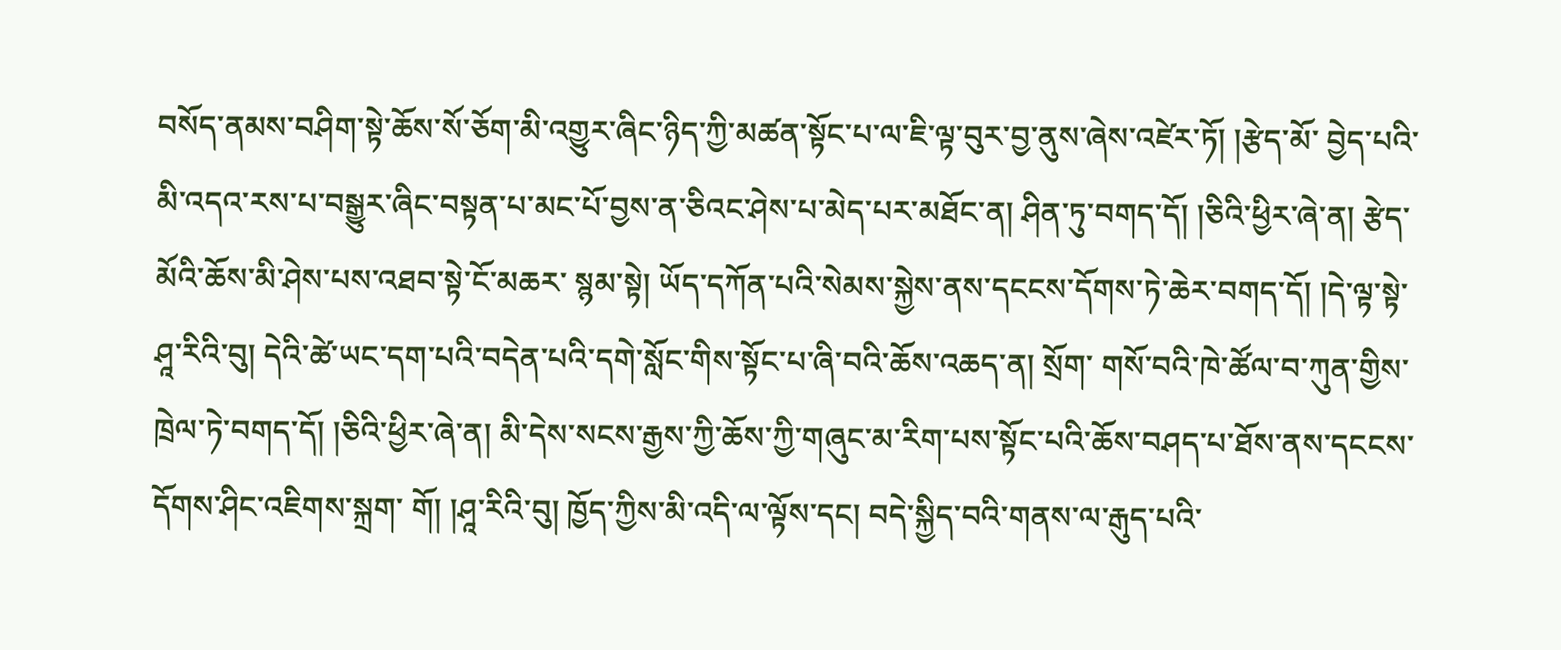བསོད་ནམས་བཤིག་སྟེ་ཆོས་སོ་ཅོག་མི་འགྱུར་ཞིང་ཉིད་ཀྱི་མཚན་སྟོང་པ་ལ་ཇི་ལྟ་བུར་བྱ་ནུས་ཞེས་འཛེར་ཏོ། །རྩེད་མོ་ བྱེད་པའི་མི་འདའ་རས་པ་བསྒྱུར་ཞིང་བསྟན་པ་མང་པོ་བྱས་ན་ཅིའང་ཤེས་པ་མེད་པར་མཐོང་ན། ཤིན་ཏུ་བགད་དོ། །ཅིའི་ཕྱིར་ཞེ་ན། རྩེད་མོའི་ཆོས་མི་ཤེས་པས་འཐབ་སྟེ་ངོ་མཆར་ སྙམ་སྟེ། ཡོད་དཀོན་པའི་སེམས་སྐྱེས་ནས་དངངས་དོགས་ཏེ་ཆེར་བགད་དོ། །དེ་ལྟ་སྟེ་ཤཱ་རིའི་བུ། དེའི་ཚེ་ཡང་དག་པའི་བདེན་པའི་དགེ་སློང་གིས་སྟོང་པ་ཞི་བའི་ཆོས་འཆད་ན། སྲོག་ གསོ་བའི་ཁེ་ཚོལ་བ་ཀུན་གྱིས་ཁྲེལ་ཏེ་བགད་དོ། །ཅིའི་ཕྱིར་ཞེ་ན། མི་དེས་སངས་རྒྱས་ཀྱི་ཆོས་ཀྱི་གཞུང་མ་རིག་པས་སྟོང་པའི་ཆོས་བཤད་པ་ཐོས་ནས་དངངས་དོགས་ཤིང་འཇིགས་སྐྲག་ གོ། །ཤཱ་རིའི་བུ། ཁྱོད་ཀྱིས་མི་འདི་ལ་ལྟོས་དང། བདེ་སྐྱིད་བའི་གནས་ལ་རྒུད་པའི་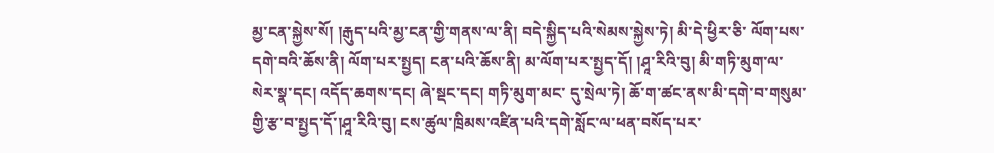མྱ་ངན་སྐྱེས་སོ། །རྒུད་པའི་མྱ་ངན་གྱི་གནས་ལ་ནི། བདེ་སྐྱིད་པའི་སེམས་སྐྱེས་ཏེ། མི་དེ་ཕྱིར་ཅི་ ལོག་པས་དགེ་བའི་ཆོས་ནི། ལོག་པར་སྤྱད། ངན་པའི་ཆོས་ནི། མ་ལོག་པར་སྤྱད་དོ། །ཤཱ་རིའི་བུ། མི་གཏི་མུག་ལ་སེར་སྣ་དང། འདོད་ཆགས་དང། ཞེ་སྡང་དང། གཏི་མུག་མང་ དུ་སྲེལ་ཏེ། ཆོ་ག་ཚང་ནས་མི་དགེ་བ་གསུམ་གྱི་རྩ་བ་སྤྱད་དོ་།ཤཱ་རིའི་བུ། ངས་ཚུལ་ཁྲིམས་འཛིན་པའི་དགེ་སློང་ལ་ཕན་བསོད་པར་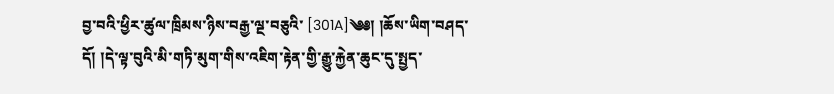བྱ་བའི་ཕྱིར་ཚུལ་ཁྲིམས་ཉིས་བརྒྱ་ལྔ་བཅུའི་ [301A]༄༅། །ཆོས་ཡིག་བཤད་དོ། །དེ་ལྟ་བུའི་མི་གཏི་མུག་གིས་འཇིག་རྟེན་གྱི་རྒྱུ་རྐྱེན་ཆུང་དུ་སྤྱད་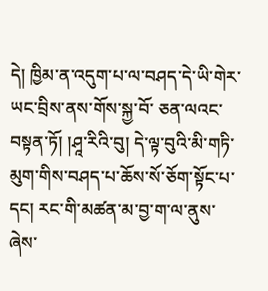དེ། ཁྱིམ་ན་འདུག་པ་ལ་བཤད་དེ་ཡི་གེར་ཡང་བྲིས་ནས་གོས་སྐྱ་བོ་ ཅན་ལའང་བསྟན་ཏོ། །ཤཱ་རིའི་བུ། དེ་ལྟ་བུའི་མི་གཏི་མུག་གིས་བཤད་པ་ཆོས་སོ་ཅོག་སྟོང་པ་དང། རང་གི་མཚན་མ་བྱ་ག་ལ་ནུས་ཞེས་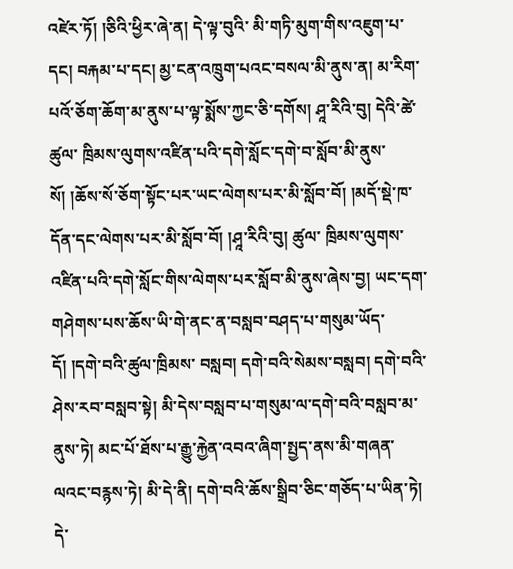འཛེར་ཏོ། །ཅིའི་ཕྱིར་ཞེ་ན། དེ་ལྟ་བུའི་ མི་གཏི་མུག་གིས་འཇུག་པ་དང། བརྐམ་པ་དང། མྱ་ངན་འཁྲུག་པའང་བསལ་མི་ནུས་ན། མ་རིག་པའོ་ཅོག་ཆོག་མ་ནུས་པ་ལྟ་སྨོས་ཀྱང་ཅི་དགོས། ཤཱ་རིའི་བུ། དེའི་ཚེ་ཚུལ་ ཁྲིམས་ལུགས་འཛིན་པའི་དགེ་སློང་དགེ་བ་སློབ་མི་ནུས་སོ། །ཆོས་སོ་ཅོག་སྟོང་པར་ཡང་ལེགས་པར་མི་སློབ་བོ། །མདོ་སྡེ་ཁ་དོན་དང་ལེགས་པར་མི་སློབ་བོ། །ཤཱ་རིའི་བུ། ཚུལ་ ཁྲིམས་ལུགས་འཛིན་པའི་དགེ་སློང་གིས་ལེགས་པར་སློབ་མི་ནུས་ཞེས་བྱ། ཡང་དག་གཤེགས་པས་ཆོས་ཡི་གེ་ནང་ན་བསླབ་བཤད་པ་གསུམ་ཡོད་དོ། །དགེ་བའི་ཚུལ་ཁྲིམས་ བསླབ། དགེ་བའི་སེམས་བསླབ། དགེ་བའི་ཤེས་རབ་བསླབ་སྟེ། མི་དེས་བསླབ་པ་གསུམ་ལ་དགེ་བའི་བསླབ་མ་ནུས་ཏེ། མང་པོ་ཐོས་པ་རྒྱུ་རྐྱེན་འབའ་ཞིག་སྤྱད་ནས་མི་གཞན་ ལའང་བརྙས་ཏེ། མི་དེ་ནི། དགེ་བའི་ཆོས་སྒྲིབ་ཅིང་གཅོད་པ་ཡིན་ཏེ། དེ་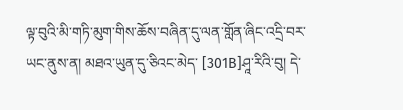ལྟ་བུའི་མི་གཏི་མུག་གིས་ཆོས་བཞིན་དུ་ལན་གློན་ཞིང་འདྲི་བར་ཡང་ནུས་ན། མཐའ་ཡུན་དུ་ཅིའང་མེད་ [301B]ཤཱ་རིའི་བུ། དེ་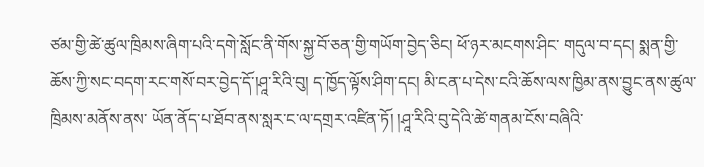ཙམ་གྱི་ཚེ་ཚུལ་ཁྲིམས་ཞིག་པའི་དགེ་སློང་ནི་གོས་སྐྱ་བོ་ཅན་གྱི་གཡོག་བྱེད་ཅིང། ཕོ་ཉར་མངགས་ཤིང་ གདུལ་བ་དང། སྨན་གྱི་ཆོས་ཀྱི་སང་བདག་རང་གསོ་བར་བྱེད་དོ་།ཤཱ་རིའི་བུ། ད་ཁྱོད་ལྟོས་ཤིག་དང། མི་ངན་པ་དེས་ངའི་ཆོས་ལས་ཁྱིམ་ནས་བྱུང་ནས་ཚུལ་ཁྲིམས་མནོས་ནས་ ཡོན་ནོད་པ་ཐོབ་ནས་སླར་ང་ལ་དགྲར་འཛིན་ཏོ། །ཤཱ་རིའི་བུ་དེའི་ཚེ་གནམ་ངོས་བཞིའི་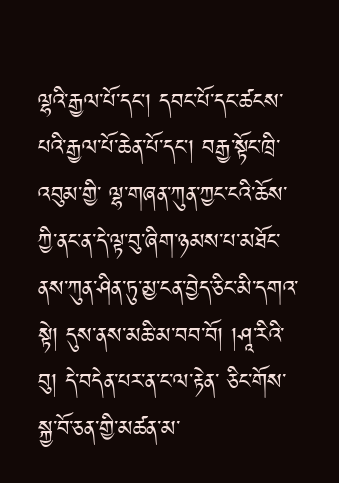ལྷའི་རྒྱལ་པོ་དང། དབང་པོ་དང་ཚངས་པའི་རྒྱལ་པོ་ཆེན་པོ་དང། བརྒྱ་སྟོང་ཁྲི་འབུམ་གྱི་ ལྷ་གཞན་ཀུན་ཀྱང་ངའི་ཆོས་ཀྱི་ནང་ན་དེ་ལྟ་བུ་ཞིག་ཉམས་པ་མཐོང་ནས་ཀུན་ཤིན་ཏུ་མྱ་ངན་བྱེད་ཅིང་མི་དགའ་སྟེ། དུས་ནས་མཆི་མ་བབ་བོ། །ཤཱ་རིའི་བུ། དེ་བདེན་པར་ན་ང་ལ་རྟེན་ ཅིང་གོས་སྐྱ་བོ་ཅན་གྱི་མཚན་མ་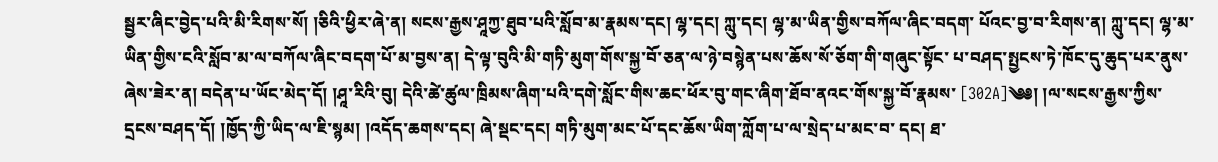སྦྱར་ཞིང་བྱེད་པའི་མི་རིགས་སོ། །ཅིའི་ཕྱིར་ཞེ་ན། སངས་རྒྱས་ཤཱཀྱ་ཐུབ་པའི་སློབ་མ་རྣམས་དང། ལྷ་དང། ཀླུ་དང། ལྷ་མ་ཡིན་གྱིས་བཀོལ་ཞིང་བདག་ པོའང་བྱ་བ་རིགས་ན། ཀླུ་དང། ལྷ་མ་ཡིན་གྱིས་ངའི་སློབ་མ་ལ་བཀོལ་ཞིང་བདག་པོ་མ་བྱས་ན། དེ་ལྟ་བུའི་མི་གཏི་མུག་གོས་སྐྱ་བོ་ཅན་ལ་ཉེ་བསྙེན་པས་ཆོས་སོ་ཅོག་གི་གཞུང་སྟོང་ པ་བཤད་སྤྱངས་ཏེ་ཁོང་དུ་ཆུད་པར་ནུས་ཞེས་ཟེར་ན། བདེན་པ་ཡོང་མེད་དོ། །ཤཱ་རིའི་བུ། དེའི་ཚེ་ཚུལ་ཁྲིམས་ཞིག་པའི་དགེ་སློང་གིས་ཆང་ཕོར་བུ་གང་ཞིག་ཐོབ་ནའང་གོས་སྐྱ་བོ་རྣམས་ [302A]༄༅། །ལ་སངས་རྒྱས་ཀྱིས་དྲངས་བཤད་དོ། །ཁྱོད་ཀྱི་ཡིད་ལ་ཇི་སྙམ། །འདོད་ཆགས་དང། ཞེ་སྡང་དང། གཏི་མུག་མང་པོ་དང་ཆོས་ཡིག་ཀློག་པ་ལ་སྲེད་པ་མང་བ་ དང། ཐ་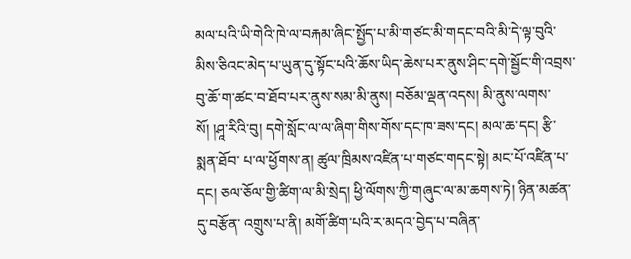མལ་པའི་ཡི་གེའི་ཁེ་ལ་བརྐམ་ཞིང་སྤྱོད་པ་མི་གཙང་མི་གདང་བའི་མི་དེ་ལྟ་བུའི་མིས་ཅིའང་མེད་པ་ཡུན་དུ་སྟོང་པའི་ཆོས་ཡིད་ཆེས་པར་ནུས་ཤིང་དགེ་སྦྱོང་གི་འབྲས་ བུ་ཆོ་ག་ཚང་བ་ཐོབ་པར་ནུས་སམ་མི་ནུས། བཅོམ་ལྡན་འདས། མི་ནུས་ལགས་སོ། །ཤཱ་རིའི་བུ། དགེ་སློང་ལ་ལ་ཞིག་གིས་གོས་དང་ཁ་ཟས་དང། མལ་ཆ་དང། རྩི་སྨན་ཐོབ་ པ་ལ་ཕྱོགས་ན། ཚུལ་ཁྲིམས་འཛིན་པ་གཙང་གདང་སྟེ། མང་པོ་འཛིན་པ་དང། ཅལ་ཅོལ་གྱི་ཚིག་ལ་མི་སྲེད། ཕྱི་ལོགས་ཀྱི་གཞུང་ལ་མ་ཆགས་ཏེ། ཉིན་མཚན་དུ་བརྩོན་ འགྲུས་པ་ནི། མགོ་ཚིག་པའི་ར་མདའ་བྱེད་པ་བཞིན་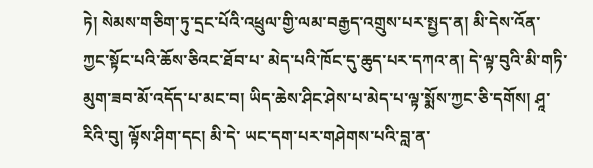ཏེ། སེམས་གཅིག་ཏུ་དྲང་པོའི་འཕྲུལ་གྱི་ལམ་བརྒྱད་འགྲུས་པར་སྤྱད་ན། མི་དེས་འོན་ཀྱང་སྟོང་པའི་ཆོས་ཅིའང་ཐོབ་པ་ མེད་པའི་ཁོང་དུ་ཆུད་པར་དཀའ་ན། དེ་ལྟ་བུའི་མི་གཏི་མུག་ཟབ་མོ་འདོད་པ་མང་བ། ཡིད་ཆེས་ཤིང་ཤེས་པ་མེད་པ་ལྟ་སྨོས་ཀྱང་ཅི་དགོས། ཤཱ་རིའི་བུ། ལྟོས་ཤིག་དང། མི་དེ་ ཡང་དག་པར་གཤེགས་པའི་བླ་ན་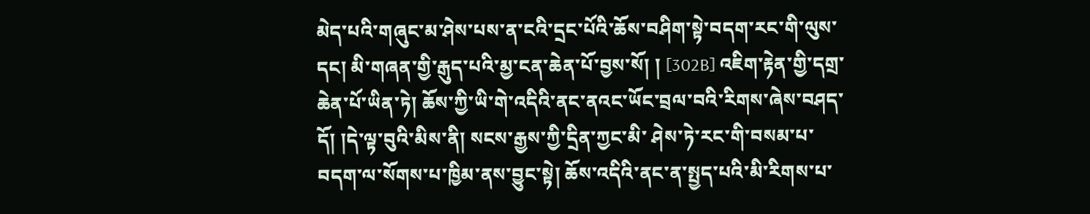མེད་པའི་གཞུང་མ་ཤེས་པས་ན་ངའི་དྲང་པོའི་ཆོས་བཤིག་སྟེ་བདག་རང་གི་ལུས་དང། མི་གཞན་གྱི་རྒུད་པའི་མྱ་ངན་ཆེན་པོ་བྱས་སོ། ། [302B] འཇིག་རྟེན་གྱི་དགྲ་ཆེན་པོ་ཡིན་ཏེ། ཆོས་ཀྱི་ཡི་གེ་འདིའི་ནང་ནའང་ཡོང་བྲལ་བའི་རིགས་ཞེས་བཤད་དོ། །དེ་ལྟ་བུའི་མིས་ནི། སངས་རྒྱས་ཀྱི་དྲིན་ཀྱང་མི་ ཤེས་ཏེ་རང་གི་བསམ་པ་བདག་ལ་སོགས་པ་ཁྱིམ་ནས་བྱུང་སྟེ། ཆོས་འདིའི་ནང་ན་སྤྱད་པའི་མི་རིགས་པ་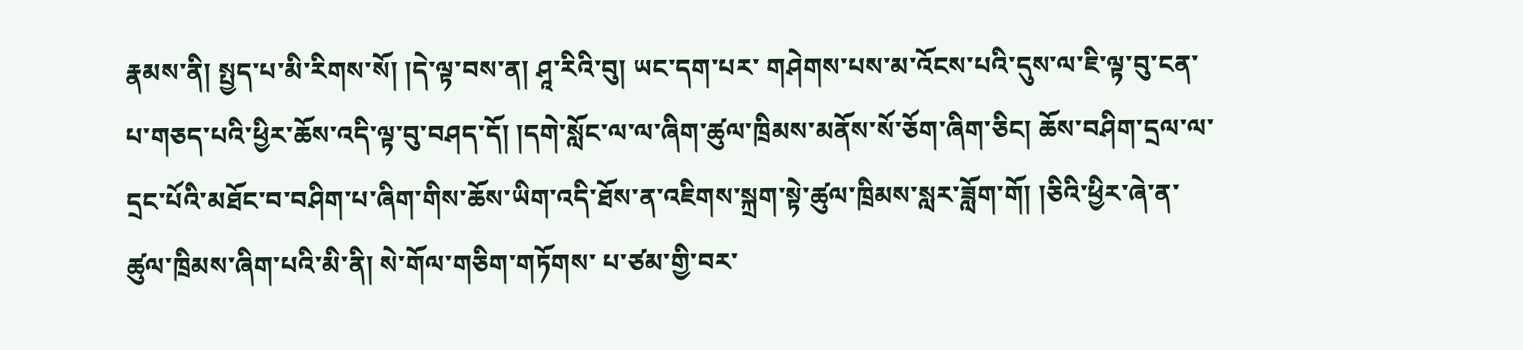རྣམས་ནི། སྤྱད་པ་མི་རིགས་སོ། །དེ་ལྟ་བས་ན། ཤཱ་རིའི་བུ། ཡང་དག་པར་ གཤེགས་པས་མ་འོངས་པའི་དུས་ལ་ཇི་ལྟ་བུ་ངན་པ་གཅད་པའི་ཕྱིར་ཆོས་འདི་ལྟ་བུ་བཤད་དོ། །དགེ་སློང་ལ་ལ་ཞིག་ཚུལ་ཁྲིམས་མནོས་སོ་ཅོག་ཞིག་ཅིང། ཆོས་བཤིག་དྲལ་ལ་ དྲང་པོའི་མཐོང་བ་བཤིག་པ་ཞིག་གིས་ཆོས་ཡིག་འདི་ཐོས་ན་འཇིགས་སྐྲག་སྟེ་ཚུལ་ཁྲིམས་སླར་ཟློག་གོ། །ཅིའི་ཕྱིར་ཞེ་ན་ཚུལ་ཁྲིམས་ཞིག་པའི་མི་ནི། སེ་གོལ་གཅིག་གཏོགས་ པ་ཙམ་གྱི་བར་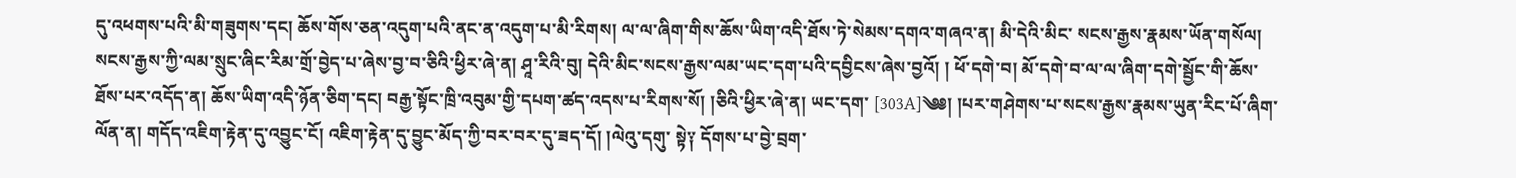དུ་འཕགས་པའི་མི་གཟུགས་དང། ཆོས་གོས་ཅན་འདུག་པའི་ནང་ན་འདུག་པ་མི་རིགས། ལ་ལ་ཞིག་གིས་ཆོས་ཡིག་འདི་ཐོས་ཏེ་སེམས་དགའ་གཞའ་ན། མི་དེའི་མིང་ སངས་རྒྱས་རྣམས་ཡོན་གསོལ། སངས་རྒྱས་ཀྱི་ལམ་སྲུང་ཞིང་རིམ་གྲོ་བྱེད་པ་ཞེས་བྱ་བ་ཅིའི་ཕྱིར་ཞེ་ན། ཤཱ་རིའི་བུ། དེའི་མིང་སངས་རྒྱས་ལམ་ཡང་དག་པའི་དབྱིངས་ཞེས་བྱའོ། ། ཕོ་དགེ་བ། མོ་དགེ་བ་ལ་ལ་ཞིག་དགེ་སྦྱོང་གི་ཆོས་ཐོས་པར་འདོད་ན། ཆོས་ཡིག་འདི་ཉོན་ཅིག་དང། བརྒྱ་སྟོང་ཁྲི་འབུམ་གྱི་དཔག་ཚད་འདས་པ་རིགས་སོ། །ཅིའི་ཕྱིར་ཞེ་ན། ཡང་དག་ [303A]༄༅། །པར་གཤེགས་པ་སངས་རྒྱས་རྣམས་ཡུན་རིང་པོ་ཞིག་ལོན་ན། གདོད་འཇིག་རྟེན་དུ་འབྱུང་ངོ། འཇིག་རྟེན་དུ་བྱུང་མོད་ཀྱི་བར་བར་དུ་ཟད་དོ། །ལེའུ་དགུ་ སྟེ༑ དོགས་པ་བྱེ་བྲག་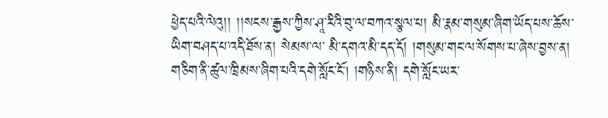ཕྱེད་པའི་ལེའུ།། །།སངས་རྒྱས་ཀྱིས་ཤཱ་རིའི་བུ་ལ་བཀའ་སྩལ་པ། མི་རྣམ་གསུམ་ཞིག་ཡོད་པས་ཆོས་ཡིག་བཤད་པ་འདི་ཐོས་ན། སེམས་ལ་ མི་དགའ་མི་དད་དོ། །གསུམ་གང་ལ་སོགས་པ་ཞེས་བྱས་ན། གཅིག་ནི་ཚུལ་ཁྲིམས་ཞིག་པའི་དགེ་སློང་ངོ། །གཉིས་ནི། དགེ་སློང་ཡར་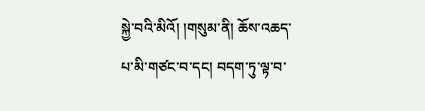སྐྱེ་བའི་མིའོ། །གསུམ་ནི། ཆོས་འཆད་ པ་མི་གཙང་བ་དང། བདག་ཏུ་ལྟ་བ་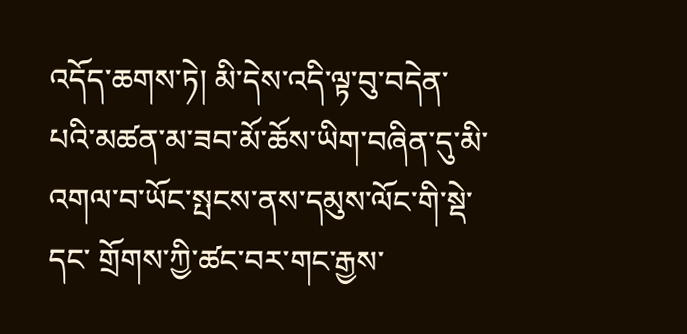འདོད་ཆགས་ཏེ། མི་དེས་འདི་ལྟ་བུ་བདེན་པའི་མཚན་མ་ཟབ་མོ་ཆོས་ཡིག་བཞིན་དུ་མི་འགལ་བ་ཡོང་སྤངས་ནས་དམུས་ལོང་གི་སྡེ་དང་ གྲོགས་ཀྱི་ཚང་བར་གང་རྒྱས་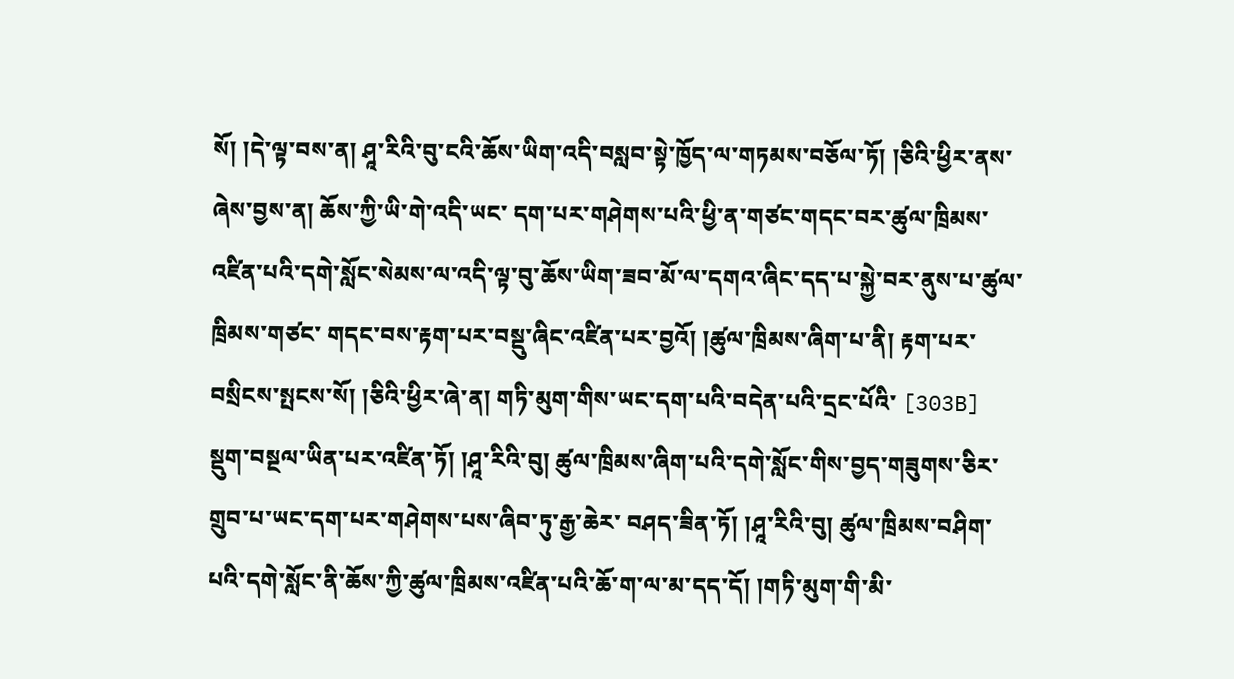སོ། །དེ་ལྟ་བས་ན། ཤཱ་རིའི་བུ་ངའི་ཆོས་ཡིག་འདི་བསླབ་སྟེ་ཁྱོད་ལ་གཏམས་བཅོལ་ཏོ། །ཅིའི་ཕྱིར་ནས་ཞེས་བྱས་ན། ཆོས་ཀྱི་ཡི་གེ་འདི་ཡང་ དག་པར་གཤེགས་པའི་ཕྱི་ན་གཙང་གདང་བར་ཚུལ་ཁྲིམས་འཛིན་པའི་དགེ་སློང་སེམས་ལ་འདི་ལྟ་བུ་ཆོས་ཡིག་ཟབ་མོ་ལ་དགའ་ཞིང་དད་པ་སྐྱེ་བར་ནུས་པ་ཚུལ་ཁྲིམས་གཙང་ གདང་བས་རྟག་པར་བསྡུ་ཞིང་འཛིན་པར་བྱའོ། །ཚུལ་ཁྲིམས་ཞིག་པ་ནི། རྟག་པར་བསྲིངས་སྤངས་སོ། །ཅིའི་ཕྱིར་ཞེ་ན། གཏི་མུག་གིས་ཡང་དག་པའི་བདེན་པའི་དྲང་པོའི་ [303B] སྡུག་བསྔལ་ཡིན་པར་འཛིན་ཏོ། །ཤཱ་རིའི་བུ། ཚུལ་ཁྲིམས་ཞིག་པའི་དགེ་སློང་གིས་བྱད་གཟུགས་ཅིར་གྲུབ་པ་ཡང་དག་པར་གཤེགས་པས་ཞིབ་ཏུ་རྒྱ་ཆེར་ བཤད་ཟིན་ཏོ། །ཤཱ་རིའི་བུ། ཚུལ་ཁྲིམས་བཤིག་པའི་དགེ་སློང་ནི་ཆོས་ཀྱི་ཚུལ་ཁྲིམས་འཛིན་པའི་ཆོ་ག་ལ་མ་དད་དོ། །གཏི་མུག་གི་མི་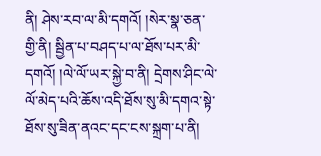ནི། ཤེས་རབ་ལ་མི་དགའོ། །སེར་སྣ་ཅན་ གྱི་ནི། སྦྱིན་པ་བཤད་པ་ལ་ཐོས་པར་མི་དགའོ། །ལེ་ལོ་ཡར་སྐྱེ་བ་ནི། དྲེགས་ཤིང་ལེ་ལོ་མེད་པའི་ཆོས་འདི་ཐོས་སུ་མི་དགའ་སྟེ་ཐོས་སུ་ཟིན་ནའང་དང་ངས་སྐྲག་པ་ནི།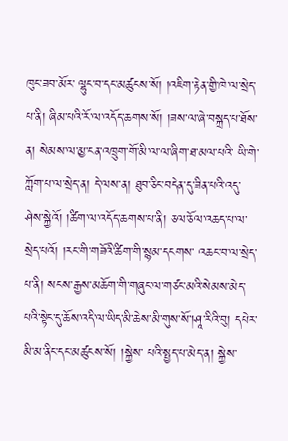ཁུང་ཟབ་མོར་ ལྷུང་བ་དང་མཚུངས་སོ། །འཇིག་རྟེན་གྱི་ཁེ་ལ་སྲེད་པ་ནི། ཞིམ་པའི་རོ་ལ་འདོད་ཆགས་སོ། །ཟས་ལ་ཞེ་བསྐྲད་པ་ཐོས་ན། སེམས་ལ་མྱ་ངན་འཁྲུག་གོ་མི་ལ་ལ་ཞིག་ཐ་མལ་པའི་ ཡི་གེ་ཀློག་པ་ལ་སྲེད་ན། དེ་ལས་ན། ཐུབ་ཅིང་བདེན་དུ་ཟིན་པའི་འདུ་ཤེས་སྐྱེའོ། །ཚིག་ལ་འདོད་ཆགས་པ་ནི། ཅལ་ཅོལ་འཆད་པ་ལ་སྲེད་པའོ། །རང་གི་གཟོའི་ཚིག་གི་སྙམ་དངགས་ འཆང་བ་ལ་སྲེད་པ་ནི། སངས་རྒྱས་མཆོག་གི་གཞུང་ལ་གཙང་མའི་སེམས་མེད་པའི་སྟེང་དུ་ཆོས་འདི་ལ་ཡིད་མི་ཆེས་མི་གུས་སོ་།ཤཱ་རིའི་བུ། དཔེར་མི་མ་ནིང་དང་མཚུངས་སོ། །སྐྱེས་ པའི་སྤྱད་པ་མེད་ན། སྐྱེས་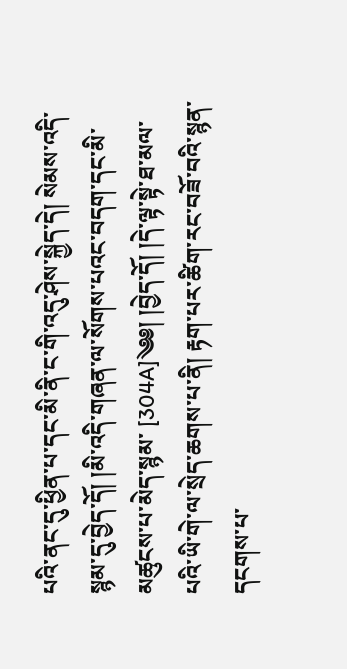པའི་ནང་དུ་ཕྱིན་པ་དང་མི་ནི་ང་གི་འདུ་ཤེས་སྐྱེད་དེ། སེམས་འདི་སྙམ་དུ་བྱེད་དོ། །མི་འདི་གཞན་ལ་སོགས་པའང་བདག་དང་མི་མཚུངས་པ་མེད་སྙམ་ [304A]༄༅། །བྱེད་དོ། །དེ་ལྟ་སྟེ་ཐ་མལ་པའི་ཡི་གེ་ལ་སྲེད་ཆགས་པ་ནི། རྟག་པར་ཚིག་རང་བཟོ་བའི་སྙན་དངགས་པ་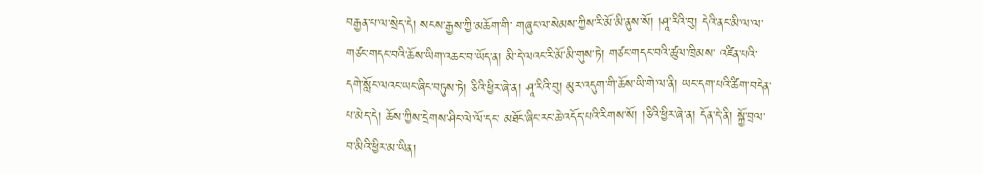བརྒྱན་པ་ལ་སྲེད་དེ། སངས་རྒྱས་ཀྱི་མཆོག་གི་ གཞུང་ལ་སེམས་ཀྱིས་རི་མོ་མི་ནུས་སོ། །ཤཱ་རིའི་བུ། དེའི་ནང་མི་ལ་ལ་གཙང་གདང་བའི་ཆོས་ཡིག་འཆང་བ་ཡོད་ན། མི་དེ་ལའང་རི་མོ་མི་གུས་ཏེ། གཙང་གདང་བའི་ཚུལ་ཁྲིམས་ འཛིན་པའི་དགེ་སློང་ལའང་ཡང་ཞིང་བཏུས་ཏེ། ཅིའི་ཕྱིར་ཞེ་ན། ཤཱ་རིའི་བུ། མུར་འདུག་གི་ཆོས་ཡི་གེ་ལ་ནི། ཡང་དག་པའི་ཚིག་བདེན་པ་མེད་དེ། ཆོས་ཀྱིས་དྲེགས་ཤིང་ལེ་ལོ་དང་ མཐོང་ཞིང་རང་ཆེ་འདོད་པའི་རིགས་སོ། །ཅིའི་ཕྱིར་ཞེ་ན། དོན་དེ་ནི། སྐྱོ་བྲལ་བ་མིའི་ཕྱིར་མ་ཡིན།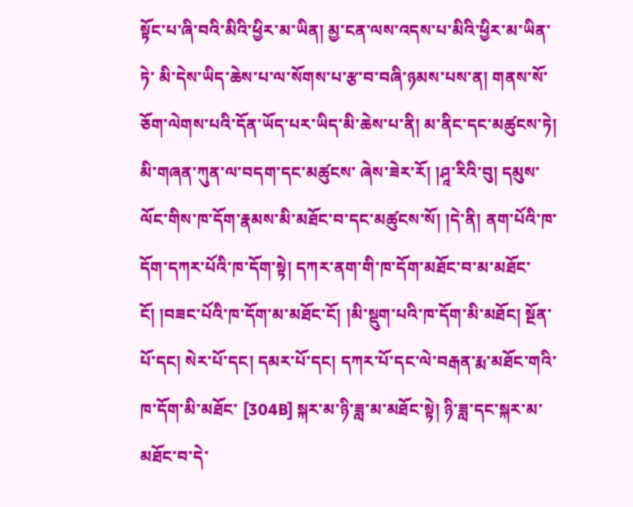སྟོང་པ་ཞི་བའི་མིའི་ཕྱིར་མ་ཡིན། མྱ་ངན་ལས་འདས་པ་མིའི་ཕྱིར་མ་ཡིན་ཏེ་ མི་དེས་ཡིད་ཆེས་པ་ལ་སོགས་པ་རྩ་བ་བཞི་ཉམས་པས་ན། གནས་སོ་ཅོག་ལེགས་པའི་དོན་ཡོད་པར་ཡིད་མི་ཆེས་པ་ནི། མ་ནིང་དང་མཚུངས་ཏེ། མི་གཞན་ཀུན་ལ་བདག་དང་མཚུངས་ ཞེས་ཟེར་རོ། །ཤཱ་རིའི་བུ། དམུས་ལོང་གིས་ཁ་དོག་རྣམས་མི་མཐོང་བ་དང་མཚུངས་སོ། །དེ་ནི། ནག་པོའི་ཁ་དོག་དཀར་པོའི་ཁ་དོག་སྟེ། དཀར་ནག་གི་ཁ་དོག་མཐོང་བ་མ་མཐོང་ ངོ། །བཟང་པོའི་ཁ་དོག་མ་མཐོང་ངོ། །མི་སྡུག་པའི་ཁ་དོག་མི་མཐོང། སྔོན་པོ་དང། སེར་པོ་དང། དམར་པོ་དང། དཀར་པོ་དང་ལེ་བརྒན་རྨ་མཐོང་གའི་ཁ་དོག་མི་མཐོང་ [304B] སྐར་མ་ཉི་ཟླ་མ་མཐོང་སྟེ། ཉི་ཟླ་དང་སྐར་མ་མཐོང་བ་དེ་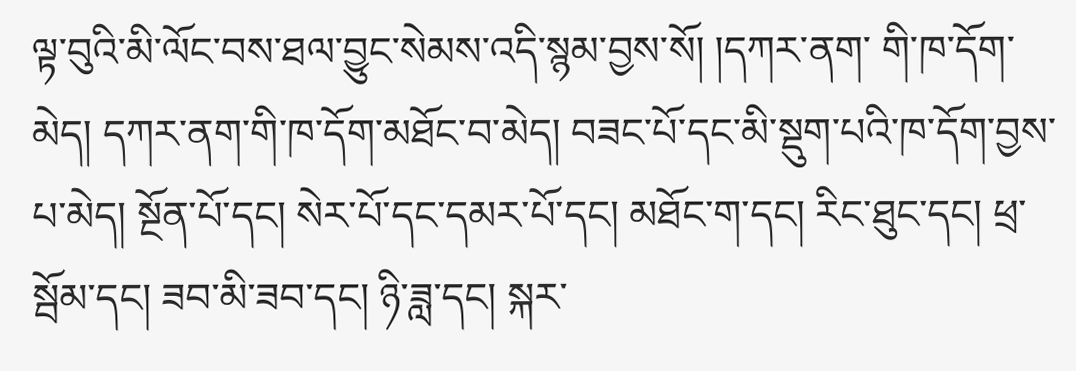ལྟ་བུའི་མི་ལོང་བས་ཐལ་བྱུང་སེམས་འདི་སྙམ་བྱས་སོ། །དཀར་ནག་ གི་ཁ་དོག་མེད། དཀར་ནག་གི་ཁ་དོག་མཐོང་བ་མེད། བཟང་པོ་དང་མི་སྡུག་པའི་ཁ་དོག་བྱས་པ་མེད། སྔོན་པོ་དང། སེར་པོ་དང་དམར་པོ་དང། མཐོང་ག་དང། རིང་ཐུང་དང། ཕྲ་ སྦོམ་དང། ཟབ་མི་ཟབ་དང། ཉི་ཟླ་དང། སྐར་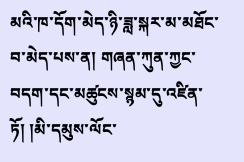མའི་ཁ་དོག་མེད་ཉི་ཟླ་སྐར་མ་མཐོང་བ་མེད་པས་ན། གཞན་ཀུན་ཀྱང་བདག་དང་མཚུངས་སྙམ་དུ་འཛིན་ཏོ། །མི་དམུས་ལོང་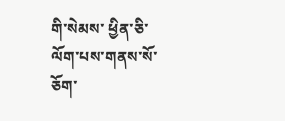གི་སེམས་ ཕྱིན་ཅི་ལོག་པས་གནས་སོ་ཅོག་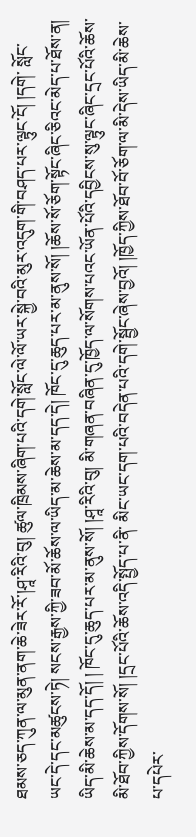ཐམས་ཅད་ཀུན་ལ་མུན་ནག་ཆེ་ཟེར་རོ་།ཤཱ་རིའི་བུ། ཚུལ་ཁྲིམས་ཞིག་པའི་དགེ་སློང་ལེ་ལོ་ཡར་སྐྱེ་བའི་མུར་འདུག་གི་བཤད་པར་ལྟུང་ངོ། །དགེ་ སློང་ཡང་དེ་དང་མཚུངས་ཏེ། སངས་རྒྱས་ཀྱི་ཟབ་མོ་ཆོས་ལ་ཡིད་མ་ཆེས་མ་དད་དེ། ཁོང་དུ་ཆུད་པར་མ་ནུས་སོ། །ཆོས་སོ་ཅོག་སྟོང་ཞིང་ཅིའང་མེད་པ་ཐོས་ན། ཡིད་མི་ཆེས་མ་དད་དོ། ། ཁོང་དུ་ཆུད་པར་མ་ནུས་སོ། །ཤཱ་རིའི་བུ། མི་གཞན་བཞིན་དུ་ཁྱོད་ལ་སོགས་པའང་ཡོན་པོའི་དབྱིངས་སུ་ལྟུང་ཞིང་དྲང་པོའི་ཆོས་མི་ཐོབ་ཀྱིས་དོགས་སོ། །དྲང་པོའི་ཆོས་འདི་སྤྱོད་པ་ནི་ མིང་ཡང་དག་པའི་བདེན་པའི་དགེ་སྦྱོང་ཞེས་བྱའོ། །ཁྱོད་ཀྱིས་ཐོབ་བོ་ཅོག་ལ་མི་དེས་ཡིད་མི་ཆེས་པ་དཔེར་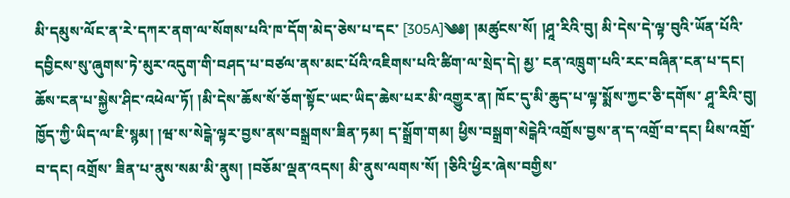མི་དམུས་ལོང་ན་རེ་དཀར་ནག་ལ་སོགས་པའི་ཁ་དོག་མེད་ཅེས་པ་དང་ [305A]༄༅། །མཚུངས་སོ། །ཤཱ་རིའི་བུ། མི་དེས་དེ་ལྟ་བུའི་ཡོན་པོའི་དབྱིངས་སུ་ཞུགས་ཏེ་མུར་འདུག་གི་བཤད་པ་བཙལ་ནས་མང་པོའི་འཇིགས་པའི་ཚིག་ལ་སྲེད་དེ། མྱ་ ངན་འཁྲུག་པའི་རང་བཞིན་ངན་པ་དང། ཆོས་ངན་པ་སྐྱེས་ཤིང་འཕེལ་ཏོ། །མི་དེས་ཆོས་སོ་ཅོག་སྟོང་ཡང་ཡིད་ཆེས་པར་མི་འགྱུར་ན། ཁོང་དུ་མི་ཆུད་པ་ལྟ་སྨོས་ཀྱང་ཅི་དགོས་ ཤཱ་རིའི་བུ། ཁྱོད་ཀྱི་ཡིད་ལ་ཇི་སྙམ། །ཝ་ས་སེངྒེ་ལྟར་བྱས་ནས་བསྒྲགས་ཟིན་ཏམ། ད་སྒྲོག་གམ། ཕྱིས་བསྒྲག་སེངྒེའི་འགྲོས་བྱས་ན་ད་འགྲོ་བ་དང། ཕིས་འགྲོ་བ་དང། འགྲོས་ ཟིན་པ་ནུས་སམ་མི་ནུས། །བཅོམ་ལྡན་འདས། མི་ནུས་ལགས་སོ། །ཅིའི་ཕྱིར་ཞེས་བགྱིས་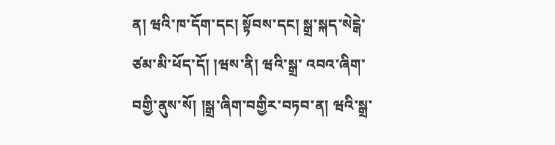ན། ཝའི་ཁ་དོག་དང། སྟོབས་དང། སྒྲ་སྐད་སེངྒེ་ཙམ་མི་ཕོད་དོ། །ཝས་ནི། ཝའི་སྒྲ་ འབའ་ཞིག་བགྱི་ནུས་སོ། །སྒྲ་ཞིག་བགྱིར་བཏབ་ན། ཝའི་སྒྲ་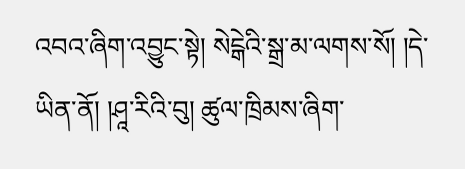འབའ་ཞིག་འབྱུང་སྟེ། སེངྒེའི་སྒྲ་མ་ལགས་སོ། །དེ་ཡིན་ནོ། །ཤཱ་རིའི་བུ། ཚུལ་ཁྲིམས་ཞིག་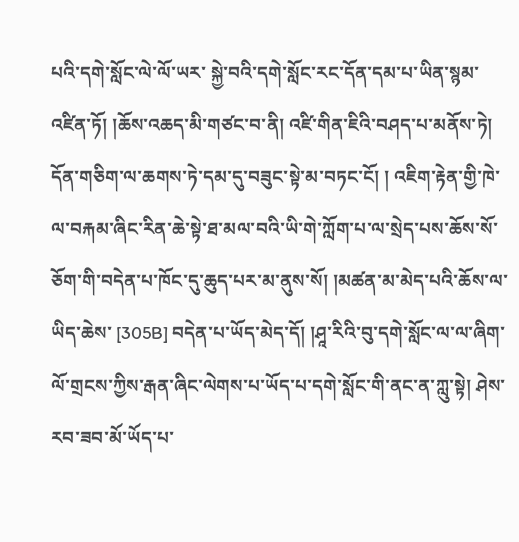པའི་དགེ་སློང་ལེ་ལོ་ཡར་ སྐྱེ་བའི་དགེ་སློང་རང་དོན་དམ་པ་ཡིན་སྙམ་འཛིན་ཏོ། །ཆོས་འཆད་མི་གཙང་བ་ནི། འཛི་གིན་ཇིའི་བཤད་པ་མནོས་ཏེ། དོན་གཅིག་ལ་ཆགས་ཏེ་དམ་དུ་བཟུང་སྟེ་མ་བཏང་ངོ། ། འཇིག་རྟེན་གྱི་ཁེ་ལ་བརྐམ་ཞིང་རིན་ཆེ་སྟེ་ཐ་མལ་བའི་ཡི་གེ་ཀློག་པ་ལ་སྲེད་པས་ཆོས་སོ་ཅོག་གི་བདེན་པ་ཁོང་དུ་ཆུད་པར་མ་ནུས་སོ། །མཚན་མ་མེད་པའི་ཆོས་ལ་ཡིད་ཆེས་ [305B] བདེན་པ་ཡོད་མེད་དོ། །ཤཱ་རིའི་བུ་དགེ་སློང་ལ་ལ་ཞིག་ལོ་གྲངས་ཀྱིས་རྒན་ཞིང་ལེགས་པ་ཡོད་པ་དགེ་སློང་གི་ནང་ན་ཀླུ་སྟེ། ཤེས་རབ་ཟབ་མོ་ཡོད་པ་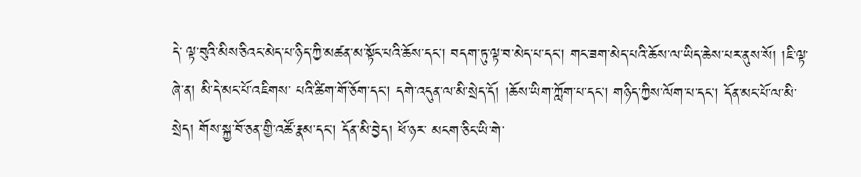དེ་ ལྟ་བུའི་མིས་ཅིའང་མེད་པ་ཉིད་ཀྱི་མཚན་མ་སྟོང་པའི་ཆོས་དང། བདག་ཏུ་ལྟ་བ་མེད་པ་དང། གང་ཟག་མེད་པའི་ཆོས་ལ་ཡིད་ཆེས་པར་ནུས་སོ། །ཇི་ལྟ་ཞེ་ན། མི་དེ་མང་པོ་འཇིགས་ པའི་ཚིག་གོ་ཅོག་དང། དགེ་འདུན་ལ་མི་སྲེད་དོ། །ཆོས་ཡིག་ཀློག་པ་དང། གཉིད་ཀྱིས་ལོག་པ་དང། དོན་མང་པོ་ལ་མི་སྲེད། གོས་སྐྱ་བོ་ཅན་གྱི་འཚོ་རྣམ་དང། དོན་མི་བྱེད། ཕོ་ཉར་ མངག་ཅིང་ཡི་གེ་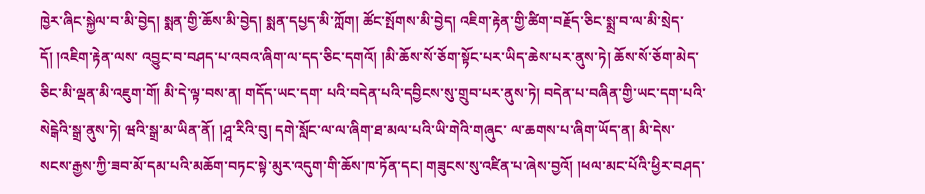ཁྱེར་ཞིང་སྐྱེལ་བ་མི་བྱེད། སྨན་གྱི་ཆོས་མི་བྱེད། སྨན་དཔྱད་མི་ཀློག། ཚོང་སྤོགས་མི་བྱེད། འཇིག་རྟེན་གྱི་ཚིག་བརྗོད་ཅིང་སྨྲ་བ་ལ་མི་སྲེད་དོ། །འཇིག་རྟེན་ལས་ འབྱུང་བ་བཤད་པ་འབའ་ཞིག་ལ་དད་ཅིང་དགའོ། །མི་ཆོས་སོ་ཅོག་སྟོང་པར་ཡིད་ཆེས་པར་ནུས་ཏེ། ཆོས་སོ་ཅོག་མེད་ཅིང་མི་ལྡན་མི་འཇུག་གོ། མི་དེ་ལྟ་བས་ན། གདོད་ཡང་དག་ པའི་བདེན་པའི་དབྱིངས་སུ་གྲུབ་པར་ནུས་ཏེ། བདེན་པ་བཞིན་གྱི་ཡང་དག་པའི་སེངྒེའི་སྒྲ་ནུས་ཏེ། ཝའི་སྒྲ་མ་ཡིན་ནོ། །ཤཱ་རིའི་བུ། དགེ་སློང་ལ་ལ་ཞིག་ཐ་མལ་པའི་ཡི་གེའི་གཞུང་ ལ་ཆགས་པ་ཞིག་ཡོད་ན། མི་དེས་སངས་རྒྱས་ཀྱི་ཟབ་མོ་དམ་པའི་མཆོག་བཏང་སྟེ་མུར་འདུག་གི་ཆོས་ཁ་ཏོན་དང། གཟུངས་སུ་འཛིན་པ་ཞེས་བྱའོ། །ཕལ་མང་པོའི་ཕྱིར་བཤད་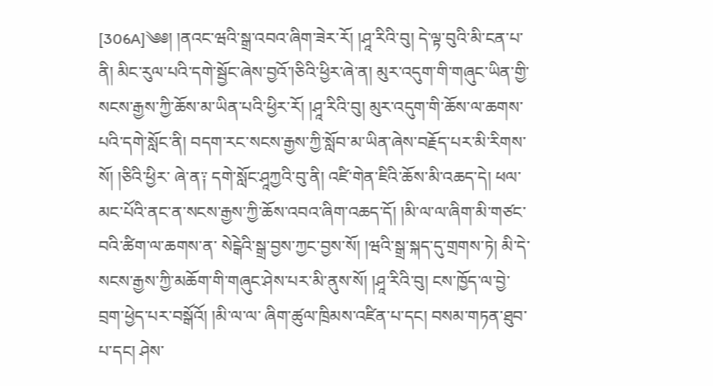[306A]༄༅། །ནའང་ཝའི་སྒྲ་འབའ་ཞིག་ཟེར་རོ། །ཤཱ་རིའི་བུ། དེ་ལྟ་བུའི་མི་ངན་པ་ནི། མིང་རུལ་པའི་དགེ་སྦྱོང་ཞེས་བྱའོ་།ཅིའི་ཕྱིར་ཞེ་ན། མུར་འདུག་གི་གཞུང་ཡིན་གྱི་ སངས་རྒྱས་ཀྱི་ཆོས་མ་ཡིན་པའི་ཕྱིར་རོ། །ཤཱ་རིའི་བུ། མུར་འདུག་གི་ཆོས་ལ་ཆགས་པའི་དགེ་སློང་ནི། བདག་རང་སངས་རྒྱས་ཀྱི་སློབ་མ་ཡིན་ཞེས་བརྗོད་པར་མི་རིགས་སོ། །ཅིའི་ཕྱིར་ ཞེ་ན༑ དགེ་སློང་ཤཱཀྱའི་བུ་ནི། འཛི་གེན་ཇིའི་ཆོས་མི་འཆད་དེ། ཕལ་མང་པོའི་ནང་ན་སངས་རྒྱས་ཀྱི་ཆོས་འབའ་ཞིག་འཆད་དོ། །མི་ལ་ལ་ཞིག་མི་གཙང་བའི་ཚིག་ལ་ཆགས་ན་ སེངྒེའི་སྒྲ་བྱས་ཀྱང་བྱས་སོ། །ཝའི་སྒྲ་སྐད་དུ་གྲགས་ཏེ། མི་དེ་སངས་རྒྱས་ཀྱི་མཆོག་གི་གཞུང་ཤེས་པར་མི་ནུས་སོ། །ཤཱ་རིའི་བུ། ངས་ཁྱོད་ལ་བྱེ་བྲག་ཕྱེད་པར་བསྒོའོ། །མི་ལ་ལ་ ཞིག་ཚུལ་ཁྲིམས་འཛིན་པ་དང། བསམ་གཏན་ཐུབ་པ་དང། ཤེས་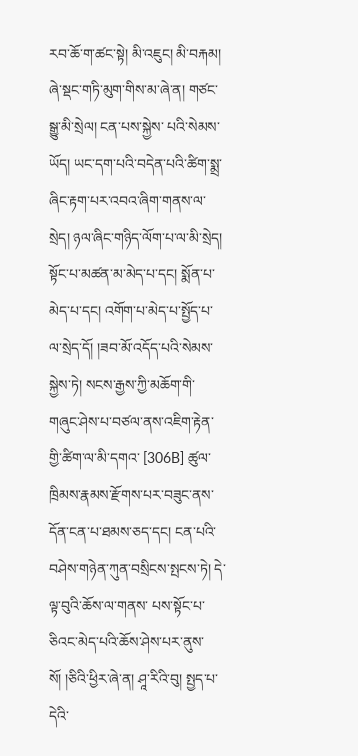རབ་ཆོ་ག་ཚང་སྟེ། མི་འཇུང། མི་བརྐམ། ཞེ་སྡང་གཏི་མུག་གིས་མ་ཞེ་ན། གཙང་སྒྱུ་མི་སྲེལ། ངན་པས་སྐྱེས་ པའི་སེམས་ཡོད། ཡང་དག་པའི་བདེན་པའི་ཚིག་སྨྲ་ཞིང་རྟག་པར་འབའ་ཞིག་གནས་ལ་སྲེད། ཉལ་ཞིང་གཉིད་ལོག་པ་ལ་མི་སྲེད། སྟོང་པ་མཚན་མ་མེད་པ་དང། སྨོན་པ་ མེད་པ་དང། འགོག་པ་མེད་པ་སྤྱོད་པ་ལ་སྲེད་དོ། །ཟབ་མོ་འདོད་པའི་སེམས་སྐྱེས་ཏེ། སངས་རྒྱས་ཀྱི་མཆོག་གི་གཞུང་ཤེས་པ་བཙལ་ནས་འཇིག་རྟེན་གྱི་ཚིག་ལ་མི་དགའ་ [306B] ཚུལ་ཁྲིམས་རྣམས་རྫོགས་པར་བཟུང་ནས་དོན་ངན་པ་ཐམས་ཅད་དང། ངན་པའི་བཤེས་གཉེན་ཀུན་བསྲིངས་སྤངས་ཏེ། དེ་ལྟ་བུའི་ཆོས་ལ་གནས་ པས་སྟོང་པ་ཅིའང་མེད་པའི་ཆོས་ཤེས་པར་ནུས་སོ། །ཅིའི་ཕྱིར་ཞེ་ན། ཤཱ་རིའི་བུ། སྤྱད་པ་དེའི་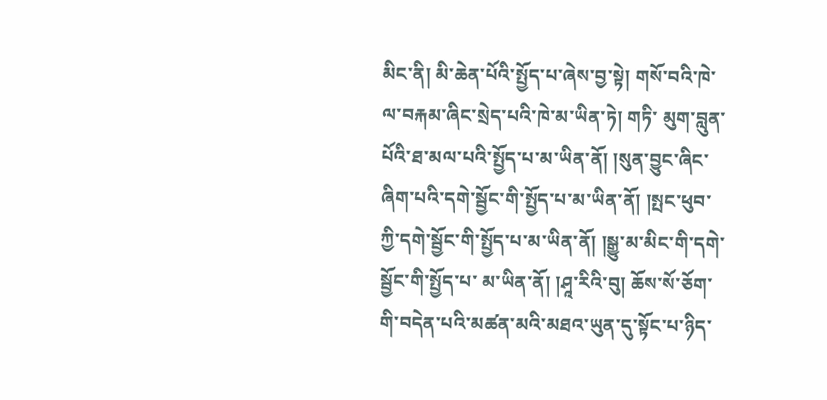མིང་ནི། མི་ཆེན་པོའི་སྤྱོད་པ་ཞེས་བྱ་སྟེ། གསོ་བའི་ཁེ་ལ་བརྐམ་ཞིང་སྲེད་པའི་ཁེ་མ་ཡིན་ཏེ། གཏི་ མུག་བླུན་པོའི་ཐ་མལ་པའི་སྤྱོད་པ་མ་ཡིན་ནོ། །སུན་བྱུང་ཞིང་ཞིག་པའི་དགེ་སྦྱོང་གི་སྤྱོད་པ་མ་ཡིན་ནོ། །སྤང་ཕུབ་ཀྱི་དགེ་སྦྱོང་གི་སྤྱོད་པ་མ་ཡིན་ནོ། །སྒྱུ་མ་མིང་གི་དགེ་སྦྱོང་གི་སྤྱོད་པ་ མ་ཡིན་ནོ། །ཤཱ་རིའི་བུ། ཆོས་སོ་ཅོག་གི་བདེན་པའི་མཚན་མའི་མཐའ་ཡུན་དུ་སྟོང་པ་ཉིད་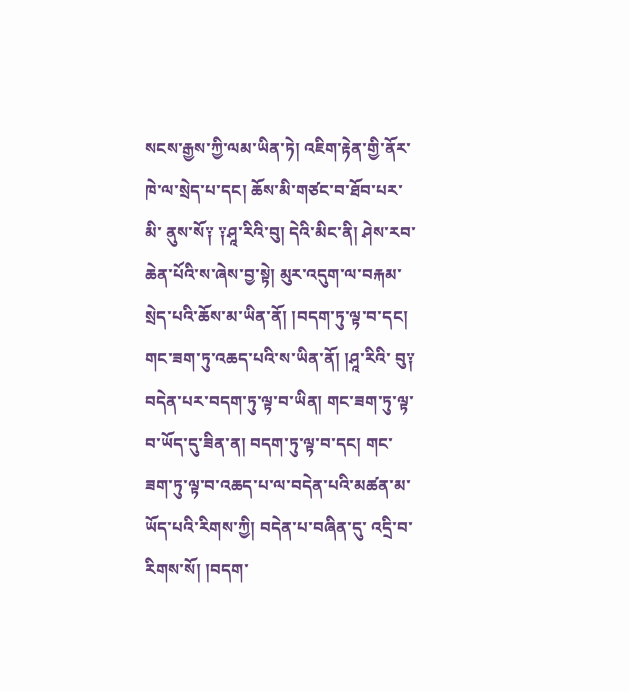སངས་རྒྱས་ཀྱི་ལམ་ཡིན་ཏེ། འཇིག་རྟེན་གྱི་ནོར་ཁེ་ལ་སྲེད་པ་དང། ཆོས་མི་གཙང་བ་ཐོབ་པར་མི་ ནུས་སོ༑ ༑ཤཱ་རིའི་བུ། དེའི་མིང་ནི། ཤེས་རབ་ཆེན་པོའི་ས་ཞེས་བྱ་སྟེ། མུར་འདུག་ལ་བརྐམ་སྲེད་པའི་ཆོས་མ་ཡིན་ནོ། །བདག་ཏུ་ལྟ་བ་དང། གང་ཟག་ཏུ་འཆད་པའི་ས་ཡིན་ནོ། །ཤཱ་རིའི་ བུ༑ བདེན་པར་བདག་ཏུ་ལྟ་བ་ཡིན། གང་ཟག་ཏུ་ལྟ་བ་ཡོད་དུ་ཟིན་ན། བདག་ཏུ་ལྟ་བ་དང། གང་ཟག་ཏུ་ལྟ་བ་འཆད་པ་ལ་བདེན་པའི་མཚན་མ་ཡོད་པའི་རིགས་ཀྱི། བདེན་པ་བཞིན་དུ་ འདྲི་བ་རིགས་སོ། །བདག་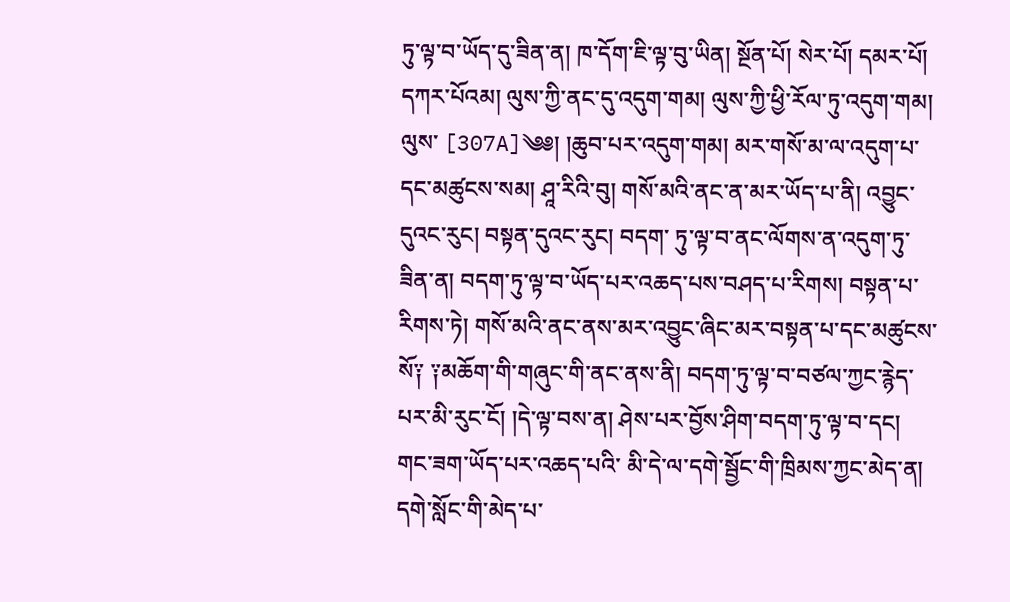ཏུ་ལྟ་བ་ཡོད་དུ་ཟིན་ན། ཁ་དོག་ཇི་ལྟ་བུ་ཡིན། སྔོན་པོ། སེར་པོ། དམར་པོ། དཀར་པོའམ། ལུས་ཀྱི་ནང་དུ་འདུག་གམ། ལུས་ཀྱི་ཕྱི་རོལ་ཏུ་འདུག་གམ། ལུས་ [307A]༄༅། །ཆུབ་པར་འདུག་གམ། མར་གསོ་མ་ལ་འདུག་པ་དང་མཚུངས་སམ། ཤཱ་རིའི་བུ། གསོ་མའི་ནང་ན་མར་ཡོད་པ་ནི། འབྱུང་དུའང་རུང། བསྟན་དུའང་རུང། བདག་ ཏུ་ལྟ་བ་ནང་ལོགས་ན་འདུག་ཏུ་ཟིན་ན། བདག་ཏུ་ལྟ་བ་ཡོད་པར་འཆད་པས་བཤད་པ་རིགས། བསྟན་པ་རིགས་ཏེ། གསོ་མའི་ནང་ནས་མར་འབྱུང་ཞིང་མར་བསྟན་པ་དང་མཚུངས་ སོ༑ ༑མཆོག་གི་གཞུང་གི་ནང་ནས་ནི། བདག་ཏུ་ལྟ་བ་བཙལ་ཀྱང་རྙེད་པར་མི་རུང་ངོ། །དེ་ལྟ་བས་ན། ཤེས་པར་བྱོས་ཤིག་བདག་ཏུ་ལྟ་བ་དང། གང་ཟག་ཡོད་པར་འཆད་པའི་ མི་དེ་ལ་དགེ་སྦྱོང་གི་ཁྲིམས་ཀྱང་མེད་ན། དགེ་སློང་གི་མེད་པ་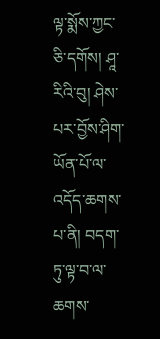ལྟ་སྨོས་ཀྱང་ཅི་དགོས། ཤཱ་རིའི་བུ། ཤེས་པར་བྱོས་ཤིག་ཡོན་པོ་ལ་འདོད་ཆགས་པ་ནི། བདག་ཏུ་ལྟ་བ་ལ་ཆགས་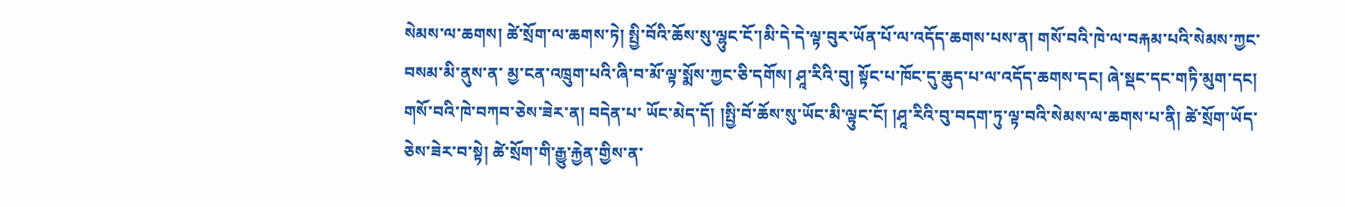སེམས་ལ་ཆགས། ཚེ་སྲོག་ལ་ཆགས་ཏེ། སྤྱི་བོའི་ཆོས་སུ་ལྷུང་ངོ་།མི་དེ་དེ་ལྟ་བུར་ཡོན་པོ་ལ་འདོད་ཆགས་པས་ན། གསོ་བའི་ཁེ་ལ་བརྐམ་པའི་སེམས་ཀྱང་བསམ་མི་ནུས་ན་ མྱ་ངན་འཁྲུག་པའི་ཞི་བ་མོ་ལྟ་སྨོས་ཀྱང་ཅི་དགོས། ཤཱ་རིའི་བུ། སྟོང་པ་ཁོང་དུ་ཆུད་པ་ལ་འདོད་ཆགས་དང། ཞེ་སྡང་དང་གཏི་མུག་དང། གསོ་བའི་ཁེ་བཀབ་ཅེས་ཟེར་ན། བདེན་པ་ ཡོང་མེད་དོ། །སྤྱི་བོ་ཆོས་སུ་ཡོང་མི་ལྟུང་ངོ། །ཤཱ་རིའི་བུ་བདག་ཏུ་ལྟ་བའི་སེམས་ལ་ཆགས་པ་ནི། ཚེ་སྲོག་ཡོད་ཅེས་ཟེར་བ་སྟེ། ཚེ་སྲོག་གི་རྒྱུ་རྐྱེན་གྱིས་ན་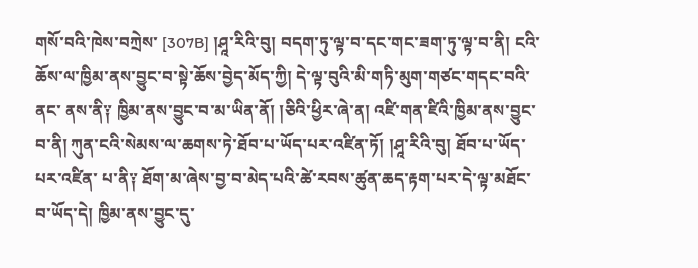གསོ་བའི་ཁེས་བཀྲེས་ [307B] །ཤཱ་རིའི་བུ། བདག་ཏུ་ལྟ་བ་དང་གང་ཟག་ཏུ་ལྟ་བ་ནི། ངའི་ཆོས་ལ་ཁྱིམ་ནས་བྱུང་བ་སྟེ་ཆོས་བྱེད་མོད་ཀྱི། དེ་ལྟ་བུའི་མི་གཏི་མུག་གཙང་གདང་བའི་ནང་ ནས་ནི༑ ཁྱིམ་ནས་བྱུང་བ་མ་ཡིན་ནོ། །ཅིའི་ཕྱིར་ཞེ་ན། འཛི་གན་ཛིའི་ཁྱིམ་ནས་བྱུང་བ་ནི། ཀུན་ངའི་སེམས་ལ་ཆགས་ཏེ་ཐོབ་པ་ཡོད་པར་འཛིན་ཏོ། །ཤཱ་རིའི་བུ། ཐོབ་པ་ཡོད་པར་འཛིན་ པ་ནི༑ ཐོག་མ་ཞེས་བྱ་བ་མེད་པའི་ཚེ་རབས་ཚུན་ཆད་རྟག་པར་དེ་ལྟ་མཐོང་བ་ཡོད་དེ། ཁྱིམ་ནས་བྱུང་དུ་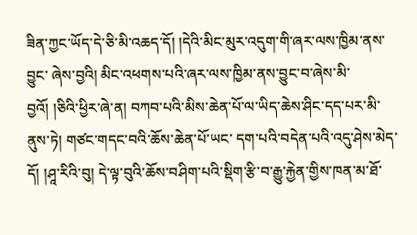ཟིན་ཀྱང་ཡོད་དེ་ཅི་མི་འཆད་དོ། །དེའི་མིང་མུར་འདུག་གི་ཞར་ལས་ཁྱིམ་ནས་བྱུང་ ཞེས་བྱའི། མིང་འཕགས་པའི་ཞར་ལས་ཁྱིམ་ནས་བྱུང་བ་ཞེས་མི་བྱའོ། །ཅིའི་ཕྱིར་ཞེ་ན། བཀབ་པའི་མིས་ཆེན་པོ་ལ་ཡིད་ཆེས་ཤིང་དད་པར་མི་ནུས་ཏེ། གཙང་གདང་བའི་ཆོས་ཆེན་པོ་ཡང་ དག་པའི་བདེན་པའི་འདུ་ཤེས་མེད་དོ། །ཤཱ་རིའི་བུ། དེ་ལྟ་བུའི་ཆོས་བཤིག་པའི་སྡིག་རྩི་བ་རྒྱུ་རྐྱེན་གྱིས་ཁན་མ་ཐོ་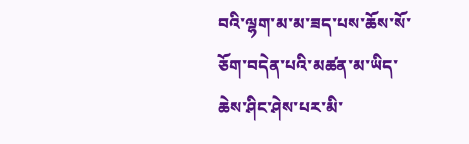བའི་ལྷག་མ་མ་ཟད་པས་ཆོས་སོ་ཅོག་བདེན་པའི་མཚན་མ་ཡིད་ ཆེས་ཤིང་ཤེས་པར་མི་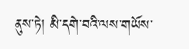ནུས་ཏེ། མི་དགེ་བའི་ལས་གཡོས་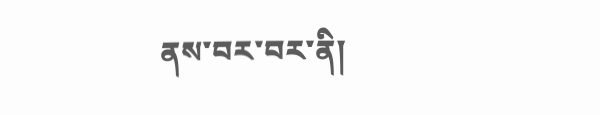ནས་བར་བར་ནི།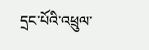དྲང་པོའི་འཕྲུལ་